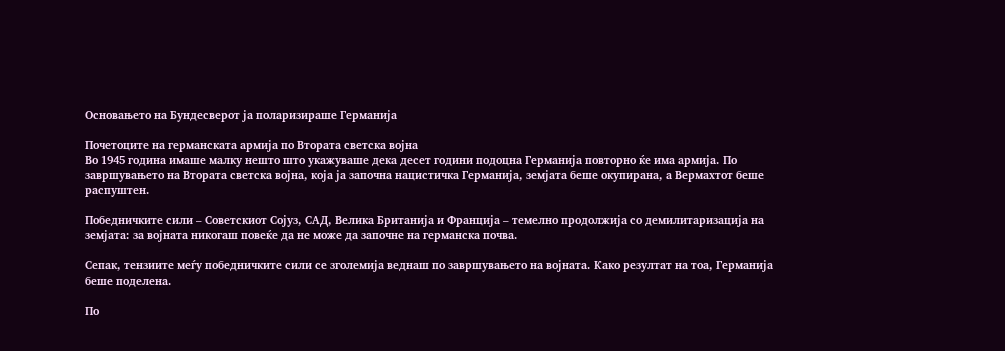Основањето на Бундесверот ја поларизираше Германија

Почетоците на германската армија по Втората светска војна
Во 1945 година имаше малку нешто што укажуваше дека десет години подоцна Германија повторно ќе има армија. По завршувањето на Втората светска војна, која ја започна нацистичка Германија, земјата беше окупирана, а Вермахтот беше распуштен.

Победничките сили – Советскиот Сојуз, САД, Велика Британија и Франција – темелно продолжија со демилитаризација на земјата: за војната никогаш повеќе да не може да започне на германска почва.

Сепак, тензиите меѓу победничките сили се зголемија веднаш по завршувањето на војната. Како резултат на тоа, Германија беше поделена.

По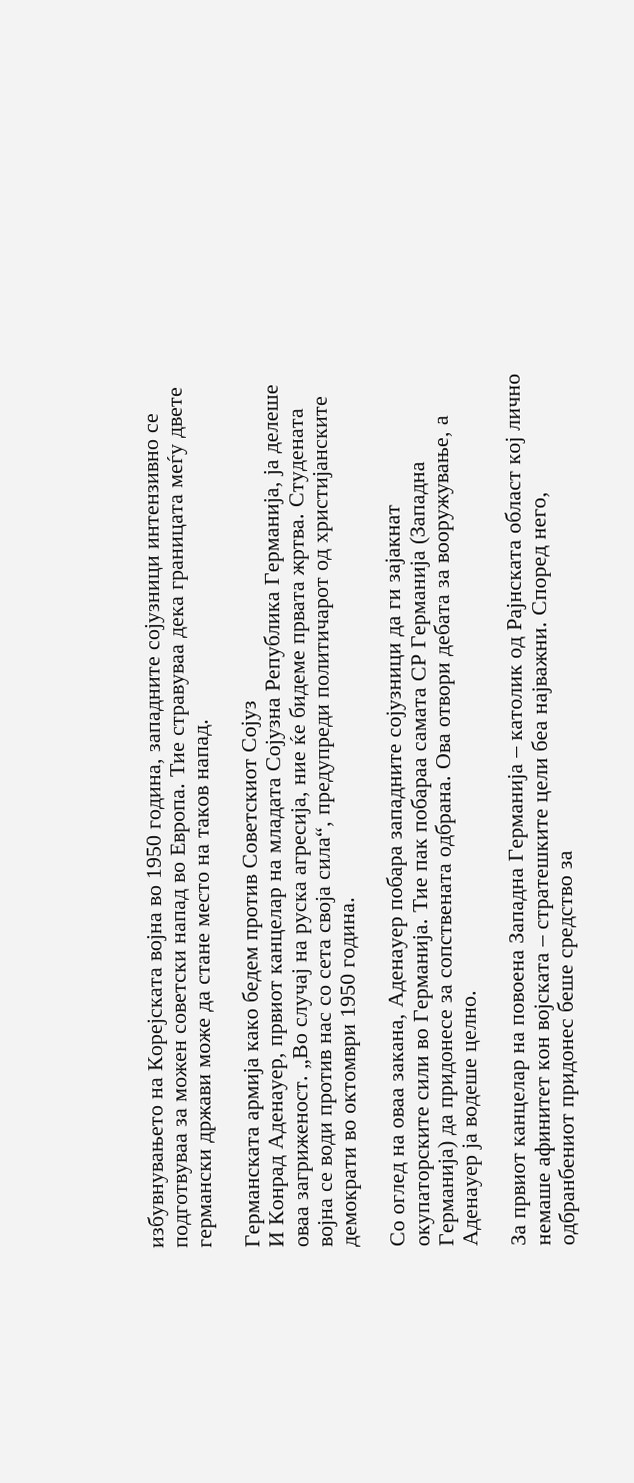избувнувањето на Корејската војна во 1950 година, западните сојузници интензивно се подготвуваа за можен советски напад во Европа. Тие стравуваа дека границата меѓу двете германски држави може да стане место на таков напад.

Германската армија како бедем против Советскиот Сојуз
И Конрад Аденауер, првиот канцелар на младата Сојузна Република Германија, ја делеше оваа загриженост. „Во случај на руска агресија, ние ќе бидеме првата жртва. Студената војна се води против нас со сета своја сила“, предупреди политичарот од христијанските демократи во октомври 1950 година.

Со оглед на оваа закана, Аденауер побара западните сојузници да ги зајакнат окупаторските сили во Германија. Тие пак побараа самата СР Германија (Западна Германија) да придонесе за сопствената одбрана. Ова отвори дебата за вооружување, а Аденауер ја водеше целно.

За првиот канцелар на повоена Западна Германија – католик од Рајнската област кој лично немаше афинитет кон војската – стратешките цели беа најважни. Според него, одбранбениот придонес беше средство за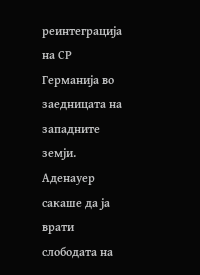реинтеграција на СР Германија во заедницата на западните земји. Аденауер сакаше да ја врати слободата на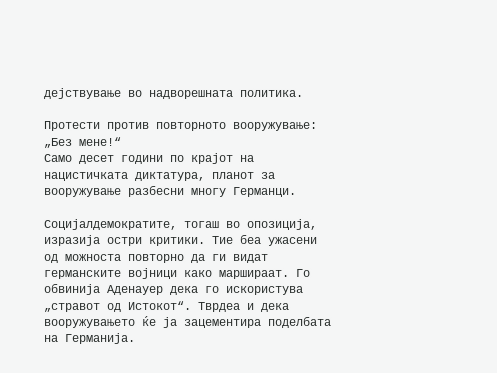дејствување во надворешната политика.

Протести против повторното вооружување: „Без мене!“
Само десет години по крајот на нацистичката диктатура, планот за вооружување разбесни многу Германци.

Социјалдемократите, тогаш во опозиција, изразија остри критики. Тие беа ужасени од можноста повторно да ги видат германските војници како маршираат. Го обвинија Аденауер дека го искористува „стравот од Истокот“. Тврдеа и дека вооружувањето ќе ја зацементира поделбата на Германија.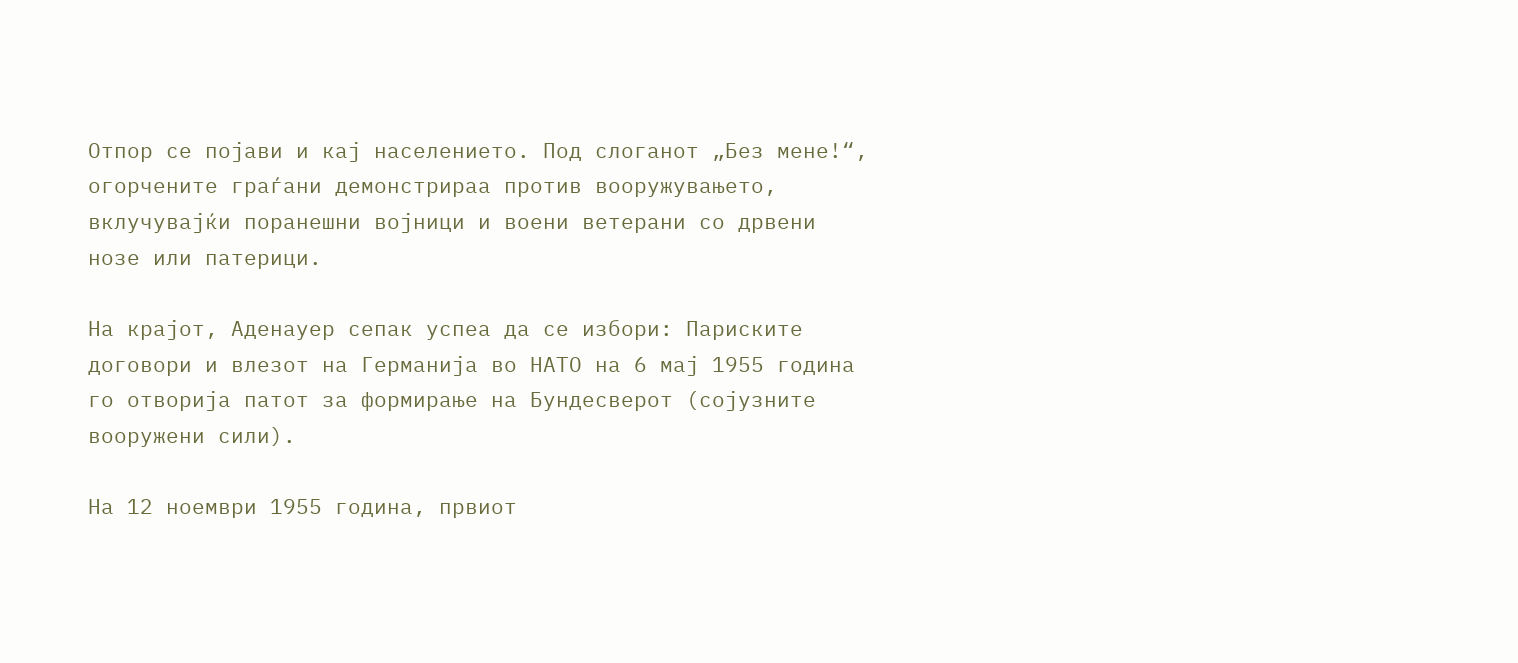Отпор се појави и кај населението. Под слоганот „Без мене!“, огорчените граѓани демонстрираа против вооружувањето, вклучувајќи поранешни војници и воени ветерани со дрвени нозе или патерици.

На крајот, Аденауер сепак успеа да се избори: Париските договори и влезот на Германија во НАТО на 6 мај 1955 година го отворија патот за формирање на Бундесверот (сојузните вооружени сили).

На 12 ноември 1955 година, првиот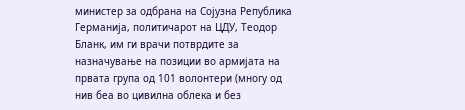министер за одбрана на Сојузна Република Германија, политичарот на ЦДУ, Теодор Бланк, им ги врачи потврдите за назначување на позиции во армијата на првата група од 101 волонтери (многу од нив беа во цивилна облека и без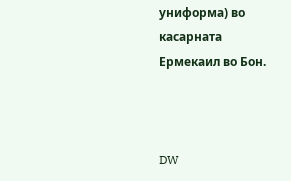униформа) во касарната Ермекаил во Бон.



DW